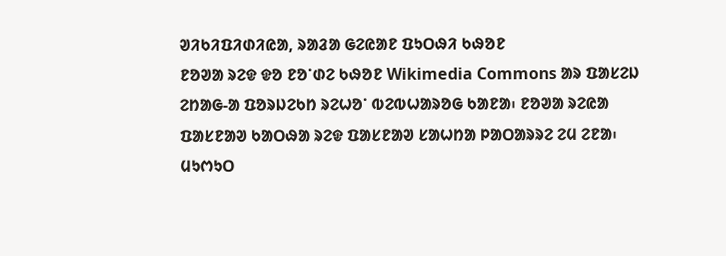ᱣᱤᱠᱤᱯᱤᱰᱤᱭᱟ, ᱨᱟᱲᱟ ᱜᱮᱭᱟᱱ ᱯᱩᱛᱷᱤ ᱠᱷᱚᱱ
ᱱᱚᱣᱟ ᱨᱮᱫ ᱫᱚ ᱱᱚᱸᱰᱮ ᱠᱷᱚᱱ Wikimedia Commons ᱟᱨ ᱯᱟᱥᱮᱡ ᱮᱴᱟᱜ-ᱟ ᱯᱚᱨᱡᱮᱠᱴ ᱨᱮᱦᱚᱸ ᱵᱮᱵᱦᱟᱨᱚᱜ ᱠᱟᱱᱟ᱾ ᱱᱚᱣᱟ ᱨᱮᱭᱟ ᱯᱟᱥᱱᱟᱣ ᱠᱟᱛᱷᱟ ᱨᱮᱫ ᱯᱟᱥᱱᱟᱣ ᱥᱟᱦᱴᱟ ᱞᱟᱛᱟᱨᱨᱮ ᱮᱢ ᱮᱱᱟ᱾
ᱢᱩᱬᱩᱛ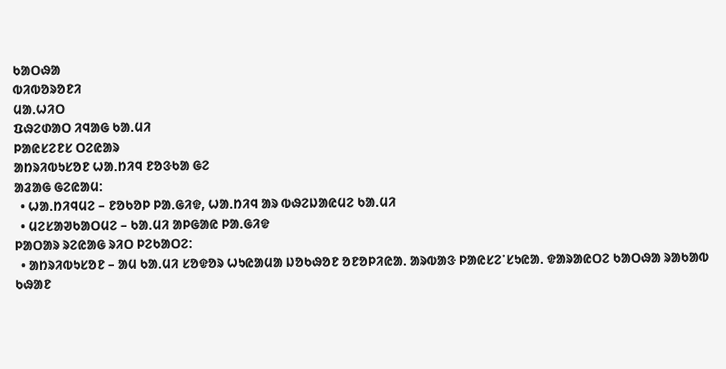ᱠᱟᱛᱷᱟ
ᱵᱤᱵᱚᱨᱚᱱᱤ
ᱢᱟᱹᱦᱤᱛ
ᱯᱷᱮᱰᱟᱛ ᱤᱧᱟᱜ ᱠᱟᱹᱢᱤ
ᱞᱟᱭᱥᱮᱱᱥ ᱛᱮᱭᱟᱨ
ᱟᱴᱨᱤᱵᱩᱥᱚᱱ ᱦᱟᱹᱴᱤᱧ ᱱᱚᱝᱠᱟ ᱜᱮ
ᱟᱲᱟᱜ ᱜᱮᱭᱟᱢ:
  • ᱦᱟᱹᱴᱤᱧᱢᱮ – ᱱᱚᱠᱚᱞ ᱞᱟᱹᱜᱤᱫ, ᱦᱟᱹᱴᱤᱧ ᱟᱨ ᱵᱷᱮᱡᱟᱭᱢᱮ ᱠᱟᱹᱢᱤ
  • ᱢᱮᱥᱟᱣᱠᱟᱛᱢᱮ – ᱠᱟᱹᱢᱤ ᱟᱞᱜᱟᱭ ᱞᱟᱹᱜᱤᱫ
ᱞᱟᱛᱟᱨ ᱨᱮᱭᱟᱜ ᱨᱤᱛ ᱞᱮᱠᱟᱛᱮ:
  • ᱟᱴᱨᱤᱵᱩᱥᱚᱱ – ᱟᱢ ᱠᱟᱹᱢᱤ ᱥᱚᱫᱚᱨ ᱦᱩᱭᱟᱢᱟ ᱡᱚᱠᱷᱚᱱ ᱚᱱᱚᱞᱤᱭᱟᱹ ᱟᱨᱵᱟᱝ ᱞᱟᱭᱥᱮᱸᱥᱩᱭᱟᱹ ᱫᱟᱨᱟᱭᱛᱮ ᱠᱟᱛᱷᱟ ᱨᱟᱠᱟᱵ ᱠᱷᱟᱱ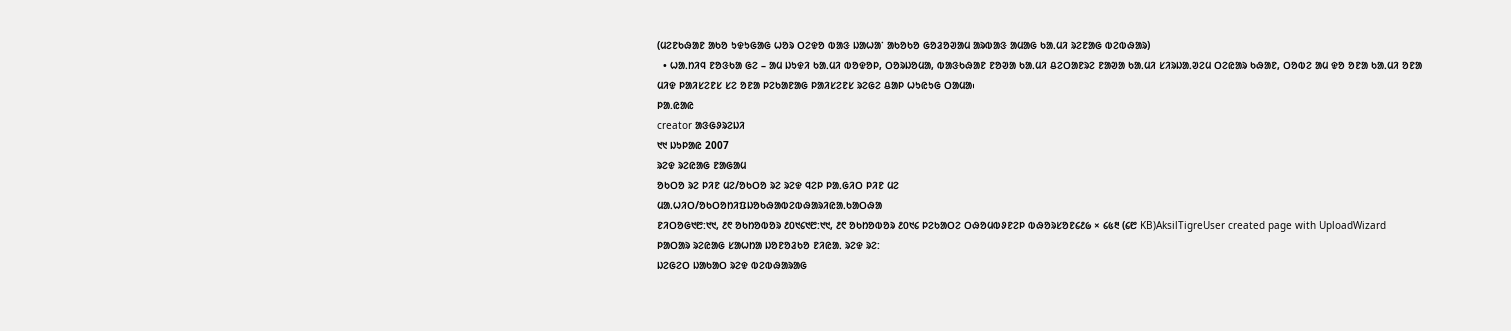(ᱢᱮᱱᱠᱷᱟᱱ ᱟᱠᱚ ᱩᱫᱩᱜᱟᱜ ᱦᱚᱨ ᱛᱮᱫᱚ ᱵᱟᱝ ᱡᱟᱦᱟᱸ ᱟᱠᱚᱠᱚ ᱜᱚᱲᱚᱣᱟᱢ ᱟᱨᱵᱟᱝ ᱟᱢᱟᱜ ᱠᱟᱹᱢᱤ ᱨᱮᱱᱟᱜ ᱵᱮᱵᱷᱟᱨ)
  • ᱦᱟᱹᱴᱤᱧ ᱱᱚᱝᱠᱟ ᱜᱮ – ᱟᱢ ᱡᱩᱫᱤ ᱠᱟᱹᱢᱤ ᱵᱚᱫᱚᱞ, ᱛᱚᱨᱡᱚᱢᱟ, ᱵᱟᱝᱠᱷᱟᱱ ᱱᱚᱣᱟ ᱠᱟᱹᱢᱤ ᱪᱮᱛᱟᱱᱨᱮ ᱱᱟᱣᱟ ᱠᱟᱹᱢᱤ ᱥᱤᱨᱡᱟᱹᱣᱮᱢ ᱛᱮᱭᱟᱨ ᱠᱷᱟᱱ, ᱛᱚᱵᱮ ᱟᱢ ᱫᱚ ᱚᱱᱟ ᱠᱟᱹᱢᱤ ᱚᱱᱟ ᱢᱤᱫ ᱞᱟᱤᱥᱮᱱᱥ ᱥᱮ ᱚᱱᱟ ᱞᱮᱠᱟᱱᱟᱜ ᱞᱟᱤᱥᱮᱱᱥ ᱨᱮᱜᱮ ᱪᱟᱞ ᱦᱩᱭᱩᱜ ᱛᱟᱢᱟ᱾
ᱞᱟ.ᱭᱟᱭ
creator ᱟᱝᱜᱽᱨᱮᱡᱤ
᱑᱑ ᱡᱩᱞᱟᱭ 2007
ᱨᱮᱫ ᱨᱮᱭᱟᱜ ᱱᱟᱜᱟᱢ
ᱚᱠᱛᱚ ᱨᱮ ᱞᱤᱱ ᱢᱮ/ᱚᱠᱛᱚ ᱨᱮ ᱨᱮᱫ ᱧᱮᱞ ᱞᱟᱹᱜᱤᱛ ᱞᱤᱱ ᱢᱮ
ᱢᱟᱹᱦᱤᱛ/ᱚᱠᱛᱚᱴᱤᱯᱡᱚᱠᱷᱟᱵᱮᱵᱷᱟᱨᱤᱭᱟᱹᱠᱟᱛᱷᱟ
ᱱᱤᱛᱚᱜ᱑᱘:᱑᱑, ᱒᱖ ᱚᱠᱴᱚᱵᱚᱨ ᱒᱐᱑᱔᱑᱘:᱑᱑, ᱒᱖ ᱚᱠᱴᱚᱵᱚᱨ ᱒᱐᱑᱔ ᱞᱮᱠᱟᱛᱮ ᱛᱷᱚᱢᱵᱽᱱᱮᱞ ᱵᱷᱚᱨᱥᱚᱱ᱔᱒᱙ × ᱔᱕᱓ (᱔᱘ KB)AksilTigreUser created page with UploadWizard
ᱞᱟᱛᱟᱨ ᱨᱮᱭᱟᱜ ᱥᱟᱦᱴᱟ ᱡᱚᱱᱚᱲᱠᱚ ᱱᱤᱭᱟᱹ ᱨᱮᱫ ᱨᱮ:
ᱡᱮᱜᱮᱛ ᱡᱟᱠᱟᱛ ᱨᱮᱫ ᱵᱮᱵᱷᱟᱨᱟᱜ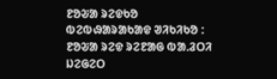ᱱᱚᱶᱟ ᱨᱮᱫᱠᱚ ᱵᱮᱵᱷᱟᱨᱟᱠᱟᱫ ᱣᱤᱠᱤᱠᱚ :
ᱱᱚᱶᱟ ᱨᱮᱫ ᱨᱮᱱᱟᱜ ᱵᱟᱹᱲᱛᱤ ᱡᱮᱜᱮᱛ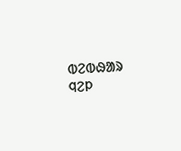ᱵᱮᱵᱷᱟᱨ ᱧᱮᱞ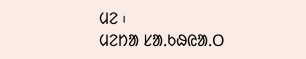ᱢᱮ ᱾
ᱢᱮᱴᱟ ᱥᱟᱹᱠᱷᱭᱟᱹᱛ